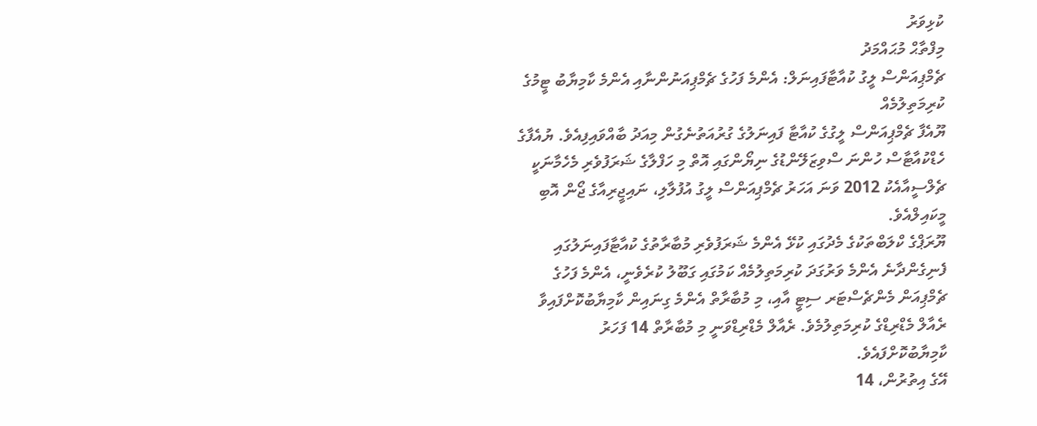ކުޅިވަރު
މިފްތާޙް މުޙައްމަދު
ޗެމްޕިއަންސް ލީގު ކުއާޓާފައިނަލް: އެންމެ ފަހުގެ ޗެމްޕިއަނުންނާއި އެންމެ ކާމިޔާބު ޓީމުގެ ކުރިމަތިލުމެއް
ޔޫއެފާ ޗެމްޕިއަންސް ލީގުގެ ކުއާޓާ ފައިނަލުގެ ގުރުއަތުނެގުން މިއަދު ބާއްވައިފިއެވެ. ޔުއެފާގެ ހެޑްކުއާޓާސް ހުންނަ ސްވިޒަލޭންޑުގެ ނިޔޯންގައި އޮތް މި ހަފްލާގެ ޝަރަފުވެރި މެހެމާނަކީ ޗެލްސީއާއެކު 2012 ވަނަ އަހަރު ޗެމްޕިއަންސް ލީގު އުފުލާލި، ނައިޖީރިއާގެ ޖޯން އޮބި މީކައިލްއެވެ.
ޔޫރަޕްގެ ކްލަބްތަކުގެ މެދުގައި ކުޅޭ އެންމެ ޝަރަފުވެރި މުބާރާތުގެ ކުއާޓާފައިނަލުގައި ފެނިގެންދާނެ އެންމެ ވަރުގަދަ ކުރިމަތިލުމެއް ކަމުގައި ގަބޫލު ކުރެވެނީ، އެންމެ ފަހުގެ ޗެމްޕިއަން މެންޗެސްޓަރ ސިޓީ އާއި، މި މުބާރާތް އެންމެ ގިނައިން ކާމިޔާބުކޮށްފައިވާ ރެއާލް މެޑްރިޑްގެ ކުރިމަތިލުމެވެ. ރެއާލް މެޑްރިޑްވަނީ މި މުބާރާތް 14 ފަހަރު ކާމިޔާބުކޮށްފައެވެ.
އޭގެ އިތުރުން، 14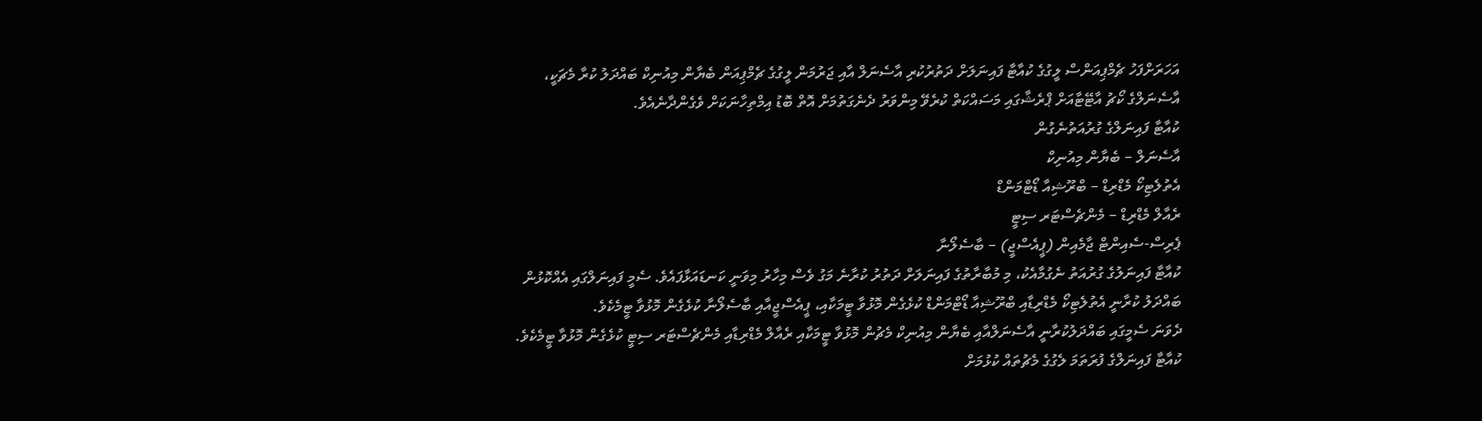އަހަރަށްފަހު ޗެމްޕިއަންސް ލީގުގެ ކުއާޓާ ފައިނަލަށް ދަތުރުކުރި އާސެނަލް އާއި ޖަރުމަން ލީގުގެ ޗެމްޕިއަން ބެޔާން މިއުނިކް ބައްދަލު ކުރާ މެޗަކީ، އާސެނަލްގެ ކޯޗު އާޓޭޓާއަށް ޕްރެޝާގައި މަސައްކަތް ކުރެވޭ މިންވަރު ދެނެގަތުމަށް އޮތް ބޮޑު އިމްތިހާނަކަށް ވެގެންދާނެއެވެ.
ކުއާޓާ ފައިނަލްގެ ގުރުއަތުނެގުން
އާސެނަލް – ބެޔާން މިއުނިކް
އެތުލެޓިކޯ މެޑްރިޑް – ބްރޫޝިއާ ޑޯޓްމަންޑް
ރެއާލް މެޑްރިޑް – މެންޗެސްޓަރ ސިޓީ
ޕެރިސް-ސެއިންޓް ޖާމެއިން (ޕީއެސްޖީ) – ބާސެލޯނާ
ކުއާޓާ ފައިނަލުގެ ގުރުއަތު ނެގުމާއެކު، މި މުބާރާތުގެ ފައިނަލަށް ދަތުރު ކުރާނެ މަގު ވެސް މިހާރު މިވަނީ ކަނޑައަޅާފައެވެ. ސެމީ ފައިނަލްގައި އެއްކޮޅުން ބައްދަލު ކުރާނީ އެތުލެޓިކޯ މެޑްރިޑާއި ބްރޫޝިއާ ޑޯޓްމަންޑް ކުޅެގެން މޮޅުވާ ޓީމަކާއި، ޕީއެސްޖީއާއި ބާސެލޯނާ ކުޅެގެން މޮޅުވާ ޓީމެކެވެ.
ދެވަނަ ސެމީގައި ބައްދަލުކުރާނީ އާސެނަލްއާއި ބެޔާން މިއުނިކް މެޗުން މޮޅުވާ ޓީމަކާއި ރެއާލް މެޑްރިޑާއި މެންޗެސްޓަރ ސިޓީ ކުޅެގެން މޮޅުވާ ޓީމެކެވެ.
ކުއާޓާ ފައިނަލްގެ ފުރަތަމަ ލެގުގެ މެޗުތައް ކުޅުމަށް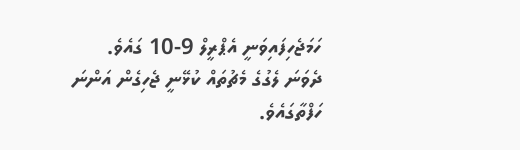ހަމަޖެހިފައިވަނީ އެޕްރީލް 9-10 ގައެވެ. ދެވަނަ ލެގުގެ މެޗުތައް ކުޅޭނީ ޖެހިގެން އަންނަ ހަފްތާގައެވެ.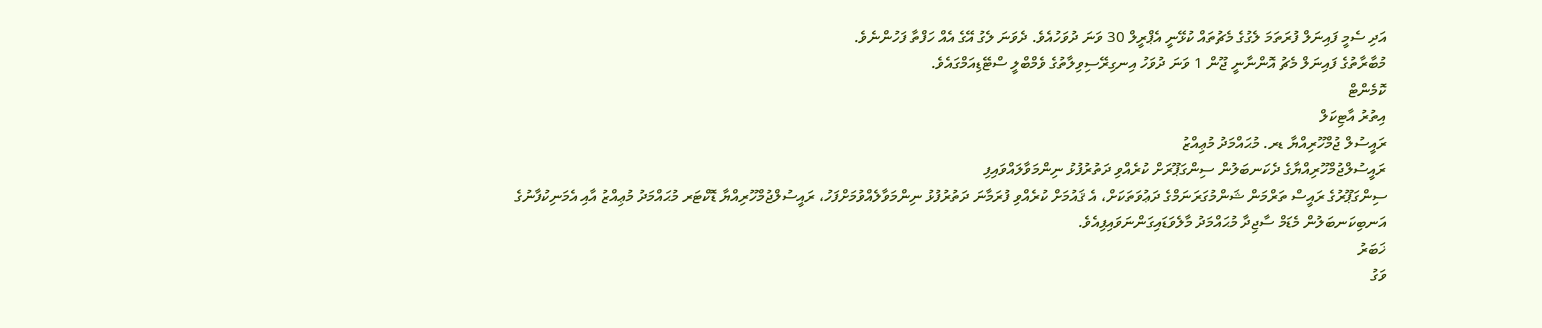އަދި ސެމީ ފައިނަލް ފުރަތަމަ ލެގުގެ މެޗުތައް ކުޅޭނީ އެޕްރީލް 30 ވަނަ ދުވަހުއެވެ. ދެވަނަ ލެގު އޭގެ އެއް ހަފްތާ ފަހުންނެވެ.
މުބާރާތުގެ ފައިނަލް މެޗު އޮންނާނީ ޖޫން 1 ވަނަ ދުވަހު އިނގިރޭސިވިލާތުގެ ވެމްބްލީ ސްޓޭޑިއަމްގައެވެ.
ކޮމެންޓް
އިތުރު އާޓިކަލް
ރައީސުލް ޖުމްހޫރިއްޔާ ޑރ. މުޙައްމަދު މުޢިއްޒު
ރައީސުލްޖުމްހޫރިއްޔާގެ ދެކަނބަލުން ސިންގަޕޫރަށް ކުރެއްވި ދަތުރުފުޅު ނިންމަވާލައްވައިފި
ސިންގަޕޫރުގެ ރައީސް ތަރްމަން ޝަންމުގަރަނަމްގެ ދަޢުވަތަކަށް، އެ ޤައުމަށް ކުރެއްވި ފުރަމާނަ ދަތުރުފުޅު ނިންމަވާލެއްވުމަށްފަހު، ރައީސުލްޖުމްހޫރިއްޔާ ޑޮކްޓަރ މުޙައްމަދު މުޢިއްޒު އާއި އެމަނިކުފާނުގެ އަނބިކަނބަލުން މެޑަމް ސާޖިދާ މުޙައްމަދު މާލެވަޑައިގަންނަވައިފިއެވެ.
ޚަބަރު
ވަގު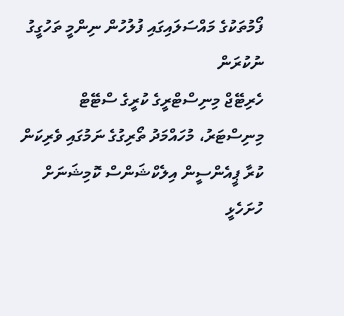ފޯމުތަކުގެ މައްސަލައިގައި ފުލުހުން ނިންމީ ތަހުގީގު ނުކުރަން
ހެރިޓޭޖް މިނިސްޓްރީގެ ކުރީގެ ސްޓޭޓް މިނިސްޓަރު، މުހައްމަދު ތޯރިގުގެ ނަމުގައި ވެރިކަން ކުރާ ޕީއެންސީން އިލެކްޝަންސް ކޮމިޝަނަށް ހުށަހެޅީ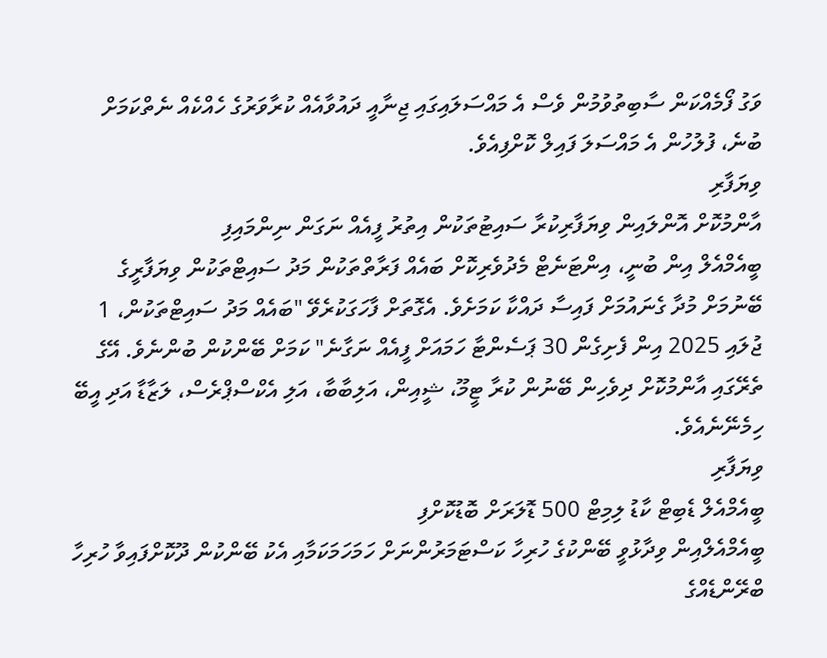ވަގު ފޯމެއްކަން ސާބިތުވުމުން ވެސް އެ މައްސަލައިގައި ޖިނާއީ ދައުވާއެއް ކުރާވަރުގެ ހެއްކެއް ނެތްކަމަށް ބުނެ، ފުލުހުން އެ މައްސަލަ ފައިލް ކޮށްފިއެވެ.
ވިޔަފާރި
އާންމުކޮށް އޮންލައިން ވިޔަފާރިކުރާ ސައިޓުތަކުން އިތުރު ފީއެއް ނަގަން ނިންމައިފި
ބީއެމްއެލް އިން ބުނީ، އިންޓަނެޓް މެދުވެރިކޮށް ބައެއް ފަރާތްތަކުން މަދު ސައިޓްތަކުން ވިޔަފާރީގެ ބޭނުމަށް މުދާ ގެނައުމަށް ފައިސާ ދައްކާ ކަމަށެވެ. އެގޮތަށް ފާހަގަކުރެވޭ "ބައެއް މަދު ސައިޓްތަކުން، 1 ޖުލައި 2025 އިން ފެށިގެން 30 ޕަސެންޓާ ހަމައަށް ފީއެއް ނަގާނެ" ކަމަށް ބޭންކުން ބުންނެވެ. އޭގެ ތެރޭގައި އާންމުކޮށް ދިވެހިން ބޭނުން ކުރާ ޓީމޫ، ޝީއިން، އަލިބާބާ، އަލި އެކްސްޕްރެސް، ލަޒާޑާ އަދި އީބޭ ހިމެނޭނެއެވެ.
ވިޔަފާރި
ބީއެމްއެލް ޑެބިޓް ކާޑު ލިމިޓް 500 ޑޮލަރަށް ބޮޑުކޮށްފި
ބީއެމްއެލްއިން ވިދާޅުވީ ބޭންކުގެ ހުރިހާ ކަސްޓަމަރުންނަށް ހަމަހަމަކަމާއި އެކު ބޭންކުން ދޫކޮށްފައިވާ ހުރިހާ ބްރޭންޑެއްގެ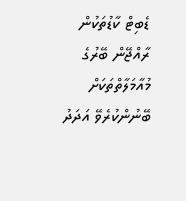ޑެބިޓް ކާޑުތަކުން ރާއްޖޭން ބޭރުގެ މުއާމަލާތްތަކަށް ބޭނުންކުރެވޭ އަދަދު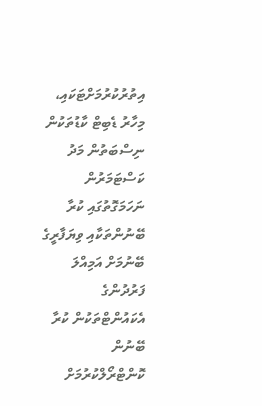އިތުރުކުރުމަށްޓަކައި، މިހާރު ޑެބިޓް ކާޑުތަކުން ނިސްބަތުން މަދު ކަސްޓަމަރުން ނަހަމަގޮތުގައި ކުރާ ބޭނުންތަކާއި ވިޔަފާރީގެ ބޭނުމަށް އަމިއްލަ ފަރުދުންގެ އެކައުންޓްތަކުން ކުރާ ބޭނުން ކޮންޓްރޯލްކުރުމަށް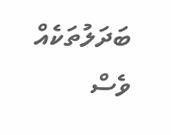ބަދަލުތަކެއް ވެސް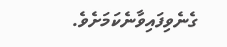ގެނެވިފައިވާނެކަމަށެވެ.